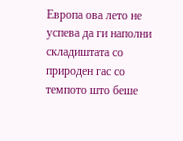Европа ова лето не успева да ги наполни складиштата со природен гас со темпото што беше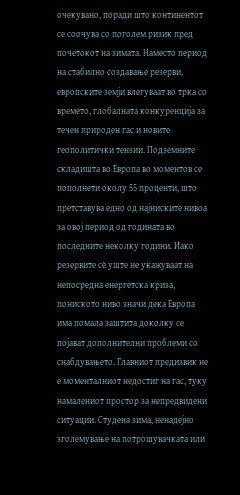очекувано, поради што континентот се соочува со поголем ризик пред почетокот на зимата. Наместо период на стабилно создавање резерви, европските земји влегуваат во трка со времето, глобалната конкуренција за течен природен гас и новите геополитички тензии. Подземните складишта во Европа во моментов се пополнети околу 55 проценти, што претставува едно од најниските нивоа за овој период од годината во последните неколку години. Иако резервите сè уште не укажуваат на непосредна енергетска криза, пониското ниво значи дека Европа има помала заштита доколку се појават дополнителни проблеми со снабдувањето. Главниот предизвик не е моменталниот недостиг на гас, туку намалениот простор за непредвидени ситуации. Студена зима, ненадејно зголемување на потрошувачката или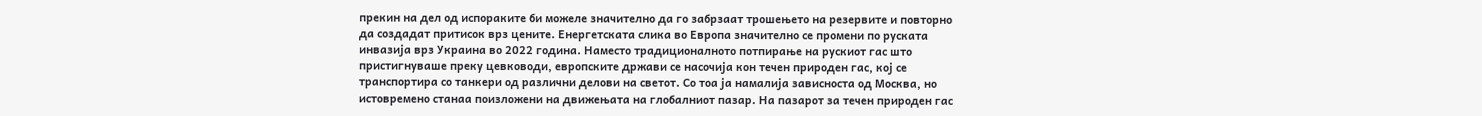прекин на дел од испораките би можеле значително да го забрзаат трошењето на резервите и повторно да создадат притисок врз цените. Енергетската слика во Европа значително се промени по руската инвазија врз Украина во 2022 година. Наместо традиционалното потпирање на рускиот гас што пристигнуваше преку цевководи, европските држави се насочија кон течен природен гас, кој се транспортира со танкери од различни делови на светот. Со тоа ја намалија зависноста од Москва, но истовремено станаа поизложени на движењата на глобалниот пазар. На пазарот за течен природен гас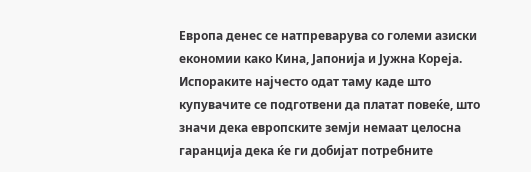Европа денес се натпреварува со големи азиски економии како Кина, Јапонија и Јужна Кореја. Испораките најчесто одат таму каде што купувачите се подготвени да платат повеќе, што значи дека европските земји немаат целосна гаранција дека ќе ги добијат потребните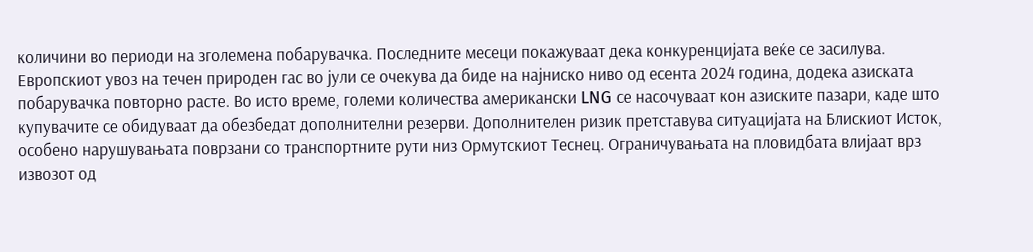количини во периоди на зголемена побарувачка. Последните месеци покажуваат дека конкуренцијата веќе се засилува. Европскиот увоз на течен природен гас во јули се очекува да биде на најниско ниво од есента 2024 година, додека азиската побарувачка повторно расте. Во исто време, големи количества американски LNG се насочуваат кон азиските пазари, каде што купувачите се обидуваат да обезбедат дополнителни резерви. Дополнителен ризик претставува ситуацијата на Блискиот Исток, особено нарушувањата поврзани со транспортните рути низ Ормутскиот Теснец. Ограничувањата на пловидбата влијаат врз извозот од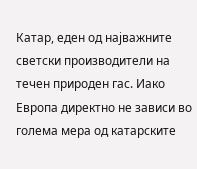Катар, еден од најважните светски производители на течен природен гас. Иако Европа директно не зависи во голема мера од катарските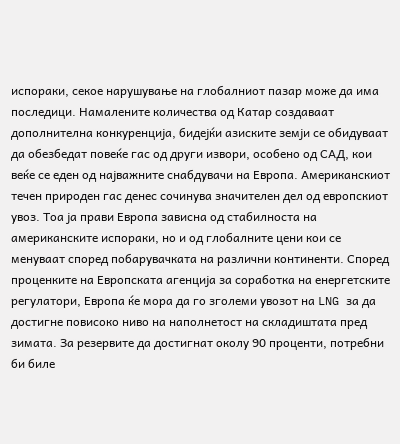испораки, секое нарушување на глобалниот пазар може да има последици. Намалените количества од Катар создаваат дополнителна конкуренција, бидејќи азиските земји се обидуваат да обезбедат повеќе гас од други извори, особено од САД, кои веќе се еден од најважните снабдувачи на Европа. Американскиот течен природен гас денес сочинува значителен дел од европскиот увоз. Тоа ја прави Европа зависна од стабилноста на американските испораки, но и од глобалните цени кои се менуваат според побарувачката на различни континенти. Според проценките на Европската агенција за соработка на енергетските регулатори, Европа ќе мора да го зголеми увозот на LNG за да достигне повисоко ниво на наполнетост на складиштата пред зимата. За резервите да достигнат околу 90 проценти, потребни би биле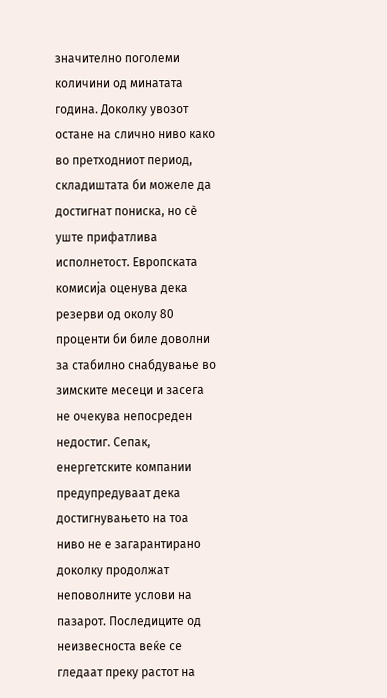значително поголеми количини од минатата година. Доколку увозот остане на слично ниво како во претходниот период, складиштата би можеле да достигнат пониска, но сè уште прифатлива исполнетост. Европската комисија оценува дека резерви од околу 80 проценти би биле доволни за стабилно снабдување во зимските месеци и засега не очекува непосреден недостиг. Сепак, енергетските компании предупредуваат дека достигнувањето на тоа ниво не е загарантирано доколку продолжат неповолните услови на пазарот. Последиците од неизвесноста веќе се гледаат преку растот на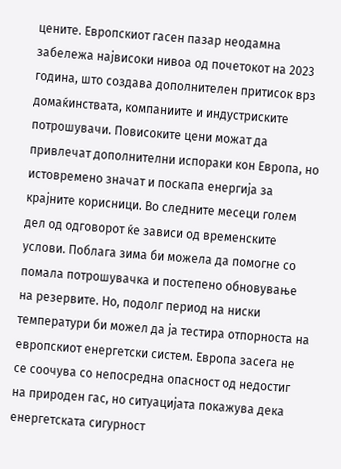цените. Европскиот гасен пазар неодамна забележа највисоки нивоа од почетокот на 2023 година, што создава дополнителен притисок врз домаќинствата, компаниите и индустриските потрошувачи. Повисоките цени можат да привлечат дополнителни испораки кон Европа, но истовремено значат и поскапа енергија за крајните корисници. Во следните месеци голем дел од одговорот ќе зависи од временските услови. Поблага зима би можела да помогне со помала потрошувачка и постепено обновување на резервите. Но, подолг период на ниски температури би можел да ја тестира отпорноста на европскиот енергетски систем. Европа засега не се соочува со непосредна опасност од недостиг на природен гас, но ситуацијата покажува дека енергетската сигурност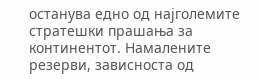останува едно од најголемите стратешки прашања за континентот. Намалените резерви, зависноста од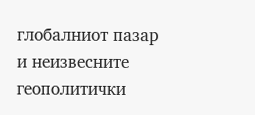глобалниот пазар и неизвесните геополитички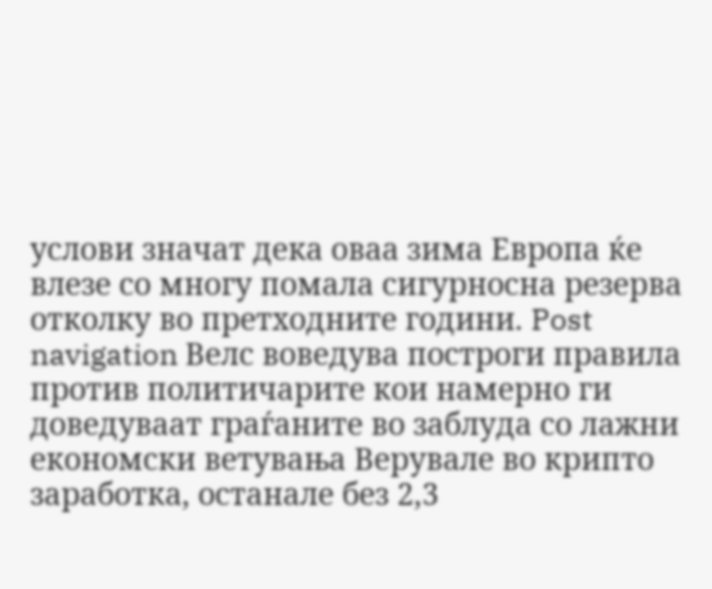услови значат дека оваа зима Европа ќе влезе со многу помала сигурносна резерва отколку во претходните години. Post navigation Велс воведува построги правила против политичарите кои намерно ги доведуваат граѓаните во заблуда со лажни економски ветувања Верувале во крипто заработка, останале без 2,3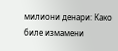милиони денари: Како биле измамени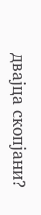двајца скопјани?